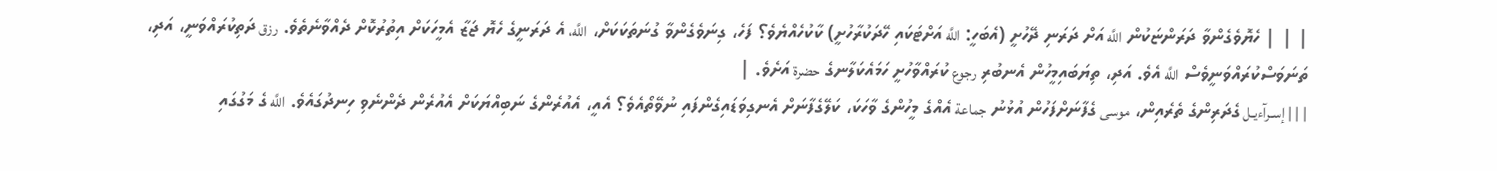| | | ހެޔޮވެގެންވާ ދަރަންޏަކުން اللَّه އަށް ދަރަނި ދޭހުށީ (އެބަހީ: اللَّه އަށްޓަކައި ހޭދަކުރާހުށީ) ކާކުހެއްޔެވެ؟ ފަހެ، ގިނަވެގެންވާ ގުނަތަކަކަށް، اللَّه، އެ ދަރަނީގެ ހެޔޮ ޖަޒާ އެމީހަކަށް އިތުރުކޮށް ދެއްވާނެތެވެ. رزق ދަތިކުރައްވަނީ، އަދި، ތަނަވަސްކުރައްވަނީވެސް اللَّه އެވެ. އަދި، ތިޔަބައިމީހުން އެނބުރި رجوع ކުރައްވާހުށީ ހަމައެކަލާނގެ حضرة އަށެވެ. |
| | | إسـرآءيـل ގެދަރިންގެ ތެރެއިން، موسى ގެފާނަށްފަހުން އުޅުނު جماعة އެއްގެ މީހުންގެ ވާހަކަ، ކަލޭގެފާނަށް އެނގިވަޑައިގެންފައި ނުވޭތޯއެވެ؟ އެއީ، އެއުރެންގެ ނަބިއްޔަކަށް އެއުރެން ދެންނެވި ހިނދުގައެވެ. اللَّه ގެ މަގުގައި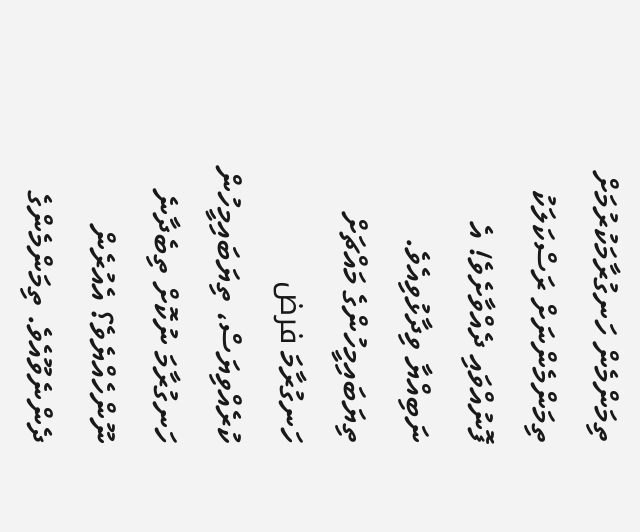ތިމަންމެން ހަނގުރާމަކުރުމަށް ތިމަންމެންނަށް ރަސްކަލަކު ފޮނުއްވައި ދެއްވާށެވެ! އެ ނަބިއްޔާ ވިދާޅުވިއެވެ. ތިޔަބައިމީހުންގެ މައްޗަށް ހަނގުރާމަ فرض ކުރެއްވިޔަސް، ތިޔަބައިމީހުން ހަނގުރާމަ ނުކޮށް ތިބެދާނެ ނޫންހެއްޔެވެ؟ އެއުރެން ދެންނެވޫއެވެ. ތިމަންމެންގެ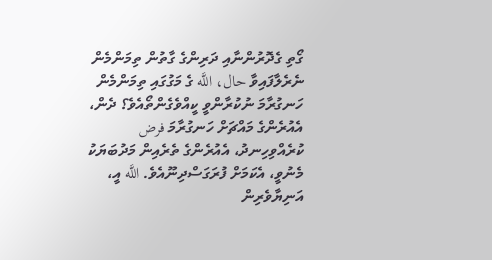ގޯތި ގެދޮރުންނާއި ދަރިންގެ ގާތުން ތިމަންމެން ނެރެލާފައިވާ حال، اللَّه ގެ މަގުގައި ތިމަންމެން ހަނގުރާމަ ނުކުރާންވީ ކީއްވެގެންތޯއެވެ؟ ދެން، އެއުރެންގެ މައްޗަށް ހަނގުރާމަ فرض ކުރެއްވިހިނދު، އެއުރެންގެ ތެރެއިން މަދުބަޔަކު މެނުވީ، އެކަމަށް ފުރަގަސްދިނޫއެވެ. اللَّه އީ، އަނިޔާވެރިން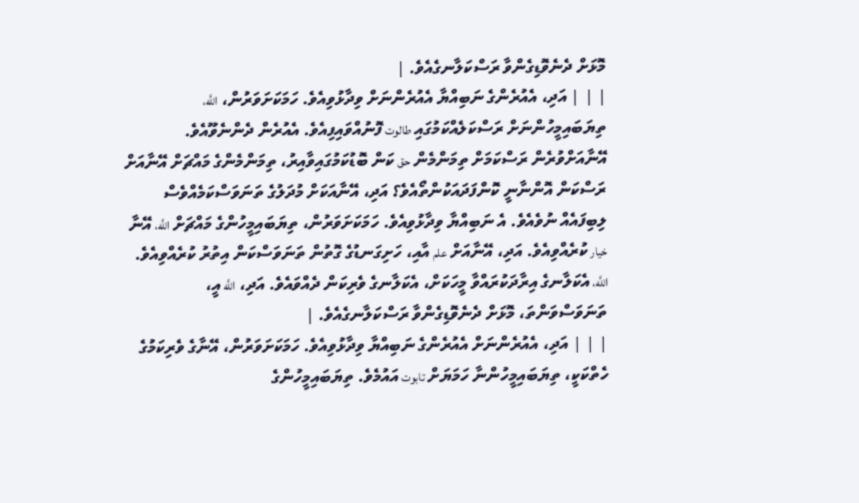މޮޅަށް ދެނެވޮޑިގެންވާ ރަސްކަލާނގެއެވެ. |
| | | އަދި، އެއުރެންގެ ނަބިއްޔާ އެއުރެންނަށް ވިދާޅުވިއެވެ. ހަމަކަށަވަރުން، اللَّه، ތިޔަބައިމީހުންނަށް ރަސްކަލެއްކަމުގައި طالوت ފޮނުއްވައިފިއެވެ. އެއުރެން ދެންނެވޫއެވެ. އޭނާއަށްވުރެން ރަސްކަމަށް ތިމަންމެން حق ކަން ބޮޑުކަމުގައިވާއިރު، ތިމަންމެންގެ މައްޗަށް އޭނާއަށް ރަސްކަން އޮންނާނީ ކޮންފަދައަކުންތޯއެވެ؟ އަދި، އޭނާއަކަށް މުދަލުގެ ތަނަވަސްކަމެއްވެސް ލިބިފައެއް ނުވެއެވެ. އެ ނަބިއްޔާ ވިދާޅުވިއެވެ. ހަމަކަށަވަރުން، ތިޔަބައިމީހުންގެ މައްޗަށް اللَّه، އޭނާ خيار ކުރެއްވިއެވެ. އަދި، އޭނާއަށް علم އާއި، ހަށިގަނޑުގެ ގޮތުން ތަނަވަސްކަން އިތުރު ކުރެއްވިއެވެ. اللَّه، އެކަލާނގެ އިރާދަކުރައްވާ މީހަކަށް، އެކަލާނގެ ވެރިކަން ދެއްވައެވެ. އަދި، اللَّه އީ، ތަނަވަސްވަންތަ، މޮޅަށް ދެނެވޮޑިގެންވާ ރަސްކަލާނގެއެވެ. |
| | | އަދި، އެއުރެންނަށް އެއުރެންގެ ނަބިއްޔާ ވިދާޅުވިއެވެ. ހަމަކަށަވަރުން، އޭނާގެ ވެރިކަމުގެ ހެތްކަކީ، ތިޔަބައިމީހުންނާ ހަމަޔަށް تابوت އައުމެވެ. ތިޔަބައިމީހުންގެ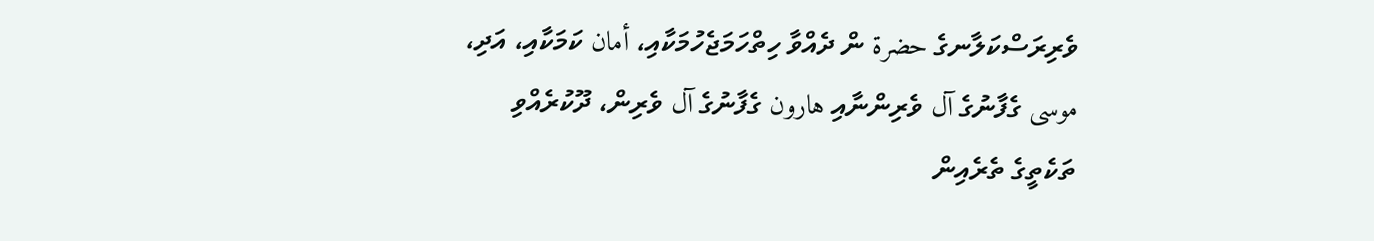ވެރިރަސްކަލާނގެ حضرة ން ދެއްވާ ހިތްހަމަޖެހުމަކާއި، أمان ކަމަކާއި، އަދި، موسى ގެފާނުގެ آل ވެރިންނާއި هارون ގެފާނުގެ آل ވެރިން، ދޫކުރެއްވި ތަކެތީގެ ތެރެއިން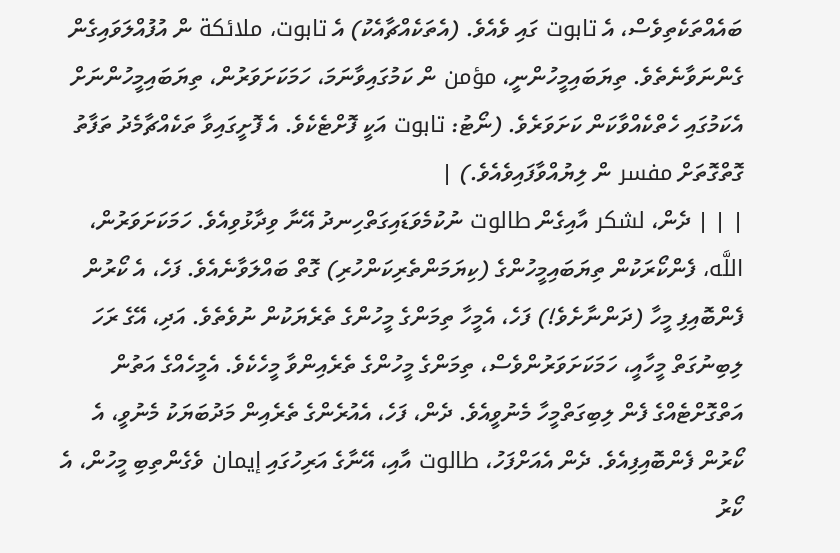ބައެއްތަކެތިވެސް، އެ تابوت ގައި ވެއެވެ. (އެތަކެއްޗާއެކު) އެ تابوت، ملائكة ން އުފުއްލަވައިގެން ގެންނަވާނެތެވެ. ތިޔަބައިމީހުންނީ، مؤمن ން ކަމުގައިވާނަމަ، ހަމަކަށަވަރުން، ތިޔަބައިމީހުންނަށް އެކަމުގައި ހެތްކެއްވާކަން ކަށަވަރެވެ. (ނޯޓު: تابوت އަކީ ފޮށްޓެކެވެ. އެ ފޮށީގައިވާ ތަކެއްޗާމެދު ތަފާތު ގޮތްގޮތަށް مفسر ން ލިޔުއްވާފައިވެއެވެ.) |
| | | ދެން، لشكر އާއިގެން طالوت ނުކުމެވަޑައިގަތްހިނދު އޭނާ ވިދާޅުވިއެވެ. ހަމަކަށަވަރުން، اللَّه، ފެންކޯރަކުން ތިޔަބައިމީހުންގެ (ކިޔަމަންތެރިކަންހުރި) ގޮތް ބައްލަވާނެއެވެ. ފަހެ، އެ ކޯރުން ފެންބޮއިފި މީހާ (ދަންނާށެވެ!) ފަހެ، އެމީހާ ތިމަންގެ މީހުންގެ ތެރެޔަކުން ނުވެތެވެ. އަދި، އޭގެ ރަހަ ލިބިނުގަތް މީހާއީ، ހަމަކަށަވަރުންވެސް، ތިމަންގެ މީހުންގެ ތެރެއިންވާ މީހެކެވެ. އެމީހެއްގެ އަތުން އަތްގޮށްޓެއްގެ ފެން ލިބިގަތްމީހާ މެނުވީއެވެ. ދެން، ފަހެ، އެއުރެންގެ ތެރެއިން މަދުބަޔަކު މެނުވީ، އެ ކޯރުން ފެންބޮއިފިއެވެ. ދެން އެއަށްފަހު، طالوت އާއި، އޭނާގެ އަރިހުގައި إيمان ވެގެންތިބި މީހުން، އެ ކޯރު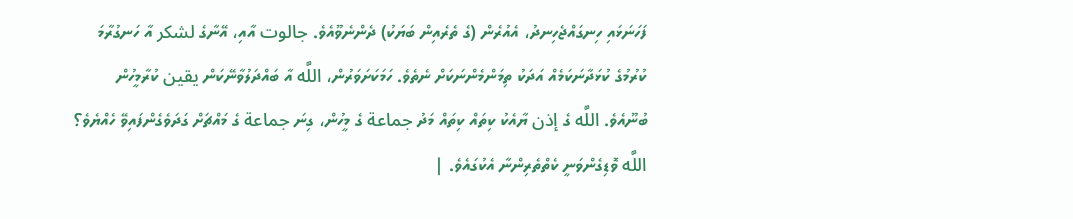ފަހަނަޅައި ހިނގައްޖެހިނދު، އެއުރެން (ގެ ތެރެއިން ބަޔަކު) ދެންނެވޫއެވެ. جالوت އާއި، އޭނާގެ لشكر އާ ހަނގުރާމަ ކުރުމުގެ ކުޅަދާނަކަމެއް އަދަކު ތިމަންމެންނަކަށް ނެތެވެ. ހަމަކަށަވަރުން، اللَّه އާ ބައްދަލުވާނޭކަން يقين ކުރާމީހުން ބުނޫއެވެ. اللَّه ގެ إذن ޔާއެކު ކިތައް ކިތައް މަދު جماعة ގެ މީހުން، ގިނަ جماعة ގެ މައްޗަށް ގަދަވެގެންފައިވޭ ހެއްޔެވެ؟ اللَّه ވޮޑިގެންވަނީ ކެތްތެރިންނާ އެކުގައެވެ. |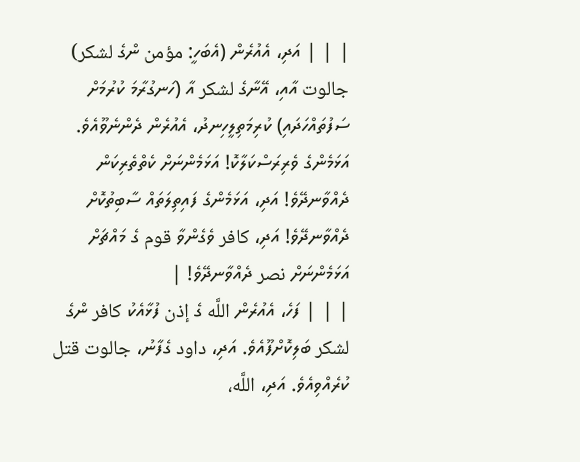| | | އަދި، އެއުރެން (އެބަހީ: مؤمن ންގެ لشكر) جالوت އާއި، އޭނާގެ لشكر އާ (ހަނގުރާމަ ކުރުމަށް ސަފުތައްހަދައި) ކުރިމަތިލީހިނދު، އެއުރެން ދެންނެވޫއެވެ. އަޅަމެންގެ ވެރިރަސްކަލާކޮ! އަޅަމެންނަށް ކެތްތެރިކަން ދެއްވާނދޭވެ! އަދި، އަޅަމެންގެ ފައިތިލަތައް ސާބިތުކޮށް ދެއްވާނދޭވެ! އަދި، كافر ވެގެންވާ قوم ގެ މައްޗަށް އަޅަމެންނަށް نصر ދެއްވާނދޭވެ! |
| | | ފަހެ، އެއުރެން اللَّه ގެ إذن ފުޅާއެކު كافر ންގެ لشكر ބަލިކޮށްފޫއެވެ. އަދި، داود ގެފާނު، جالوت قتل ކުރެއްވިއެވެ. އަދި، اللَّه،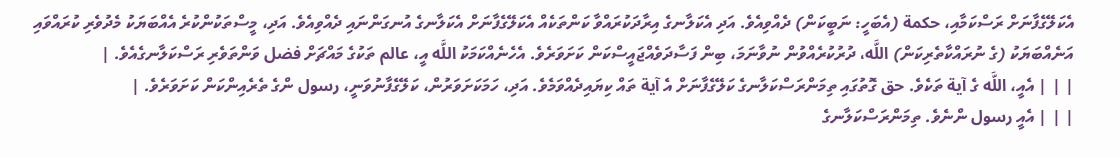އެކަލޭގެފާނަށް ރަސްކަމާއި، حكمة (އެބަހީ: ނަބީކަން) ދެއްވިއެވެ. އަދި އެކަލާނގެ އިރާދަކުރައްވާ ކަންތަކެއް އެކަލޭގެފާނަށް އެކަލާނގެ އުނގަންނައި ދެއްވިއެވެ. އަދި، މީސްތަކުންކުރެ އެއްބަޔަކު މެދުވެރި ކުރައްވައި އަނެއްބަޔަކު (ގެ ނުރައްކާތެރިކަން) اللَّه، ދުރުކުރެއްވުން ނުވާނަމަ، ބިން ފަސާދަވެއްޖައީސްކަން ކަށަވަރެވެ. އެހެނެއްކަމަކު اللَّه އީ، عالم ތަކުގެ މައްޗަށް فضل ވަންތަވެރި ރަސްކަލާނގެއެވެ. |
| | | އެއީ، اللَّه ގެ آية ތަކެވެ. حق ގޮތުގައި ތިމަންރަސްކަލާނގެ ކަލޭގެފާނަށް އެ آية ތައް ކިޔައިދެއްވަމެވެ. އަދި، ހަމަކަށަވަރުން، ކަލޭގެފާނުވަނީ، رسول ންގެ ތެރެއިންކަން ކަށަވަރެވެ. |
| | | އެއީ رسول ންނެވެ. ތިމަންރަސްކަލާނގެ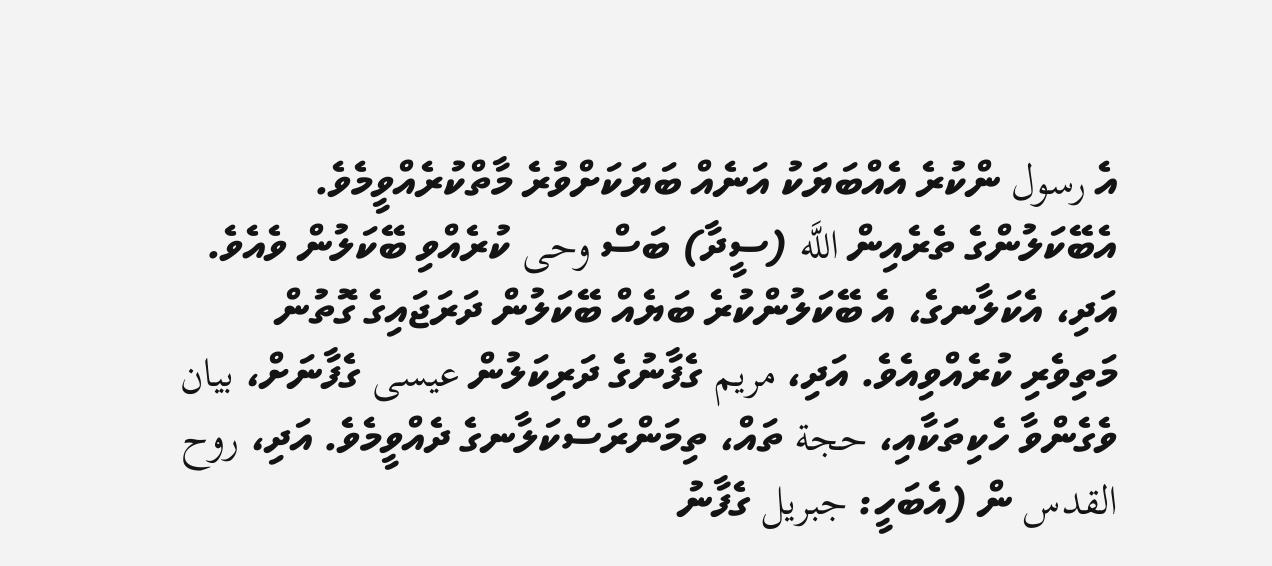އެ رسول ންކުރެ އެއްބަޔަކު އަނެއް ބަޔަކަށްވުރެ މާތްކުރެއްވީމެވެ. އެބޭކަލުންގެ ތެރެއިން اللَّه (ސީދާ) ބަސް وحى ކުރެއްވި ބޭކަލުން ވެއެވެ. އަދި، އެކަލާނގެ، އެ ބޭކަލުންކުރެ ބަޔެއް ބޭކަލުން ދަރަޖައިގެ ގޮތުން މަތިވެރި ކުރެއްވިއެވެ. އަދި، مريم ގެފާނުގެ ދަރިކަލުން عيسى ގެފާނަށް، بيان ވެގެންވާ ހެކިތަކާއި، حجة ތައް، ތިމަންރަސްކަލާނގެ ދެއްވީމެވެ. އަދި، روح القدس ން (އެބަހީ: جبريل ގެފާނު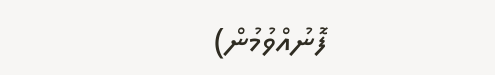ފޮނުއްވުމުން)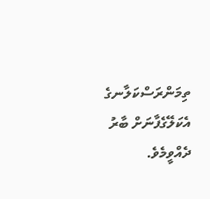ތިމަންރަސްކަލާނގެ އެކަލޭގެފާނަށް ބާރު ދެއްވީމެވެ.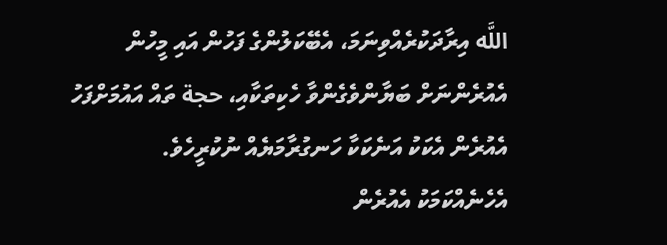اللَّه އިރާދަކުރެއްވިނަމަ، އެބޭކަލުންގެ ފަހުން އައި މީހުން އެއުރެންނަށް ބަޔާންވެގެންވާ ހެކިތަކާއި، حجة ތައް އައުމަށްފަހު އެއުރެން އެކަކު އަނެކަކާ ހަނގުރާމަޔެއް ނުކުރީހެވެ. އެހެނެއްކަމަކު އެއުރެން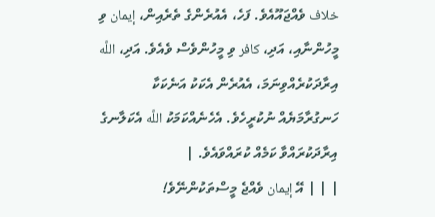خلاف ވެއްޖައޫއެވެ. ފަހެ، އެއުރެންގެ ތެރެއިން، إيمان ވި މީހުންނާއި، އަދި، كافر ވި މީހުންވެސް ވެއެވެ. އަދި، اللَّه އިރާދަކުރެއްވިނަމަ، އެއުރެން އެކަކު އަނެކަކާ ހަނގުރާމަޔެއް ނުކުރީހެވެ. އެހެނެއްކަމަކު اللَّه އެކަލާނގެ އިރާދަކުރައްވާ ކަމެއް ކުރައްވައެވެ. |
| | | އޭ إيمان ވެއްޖެ މީސްތަކުންނޭވެ!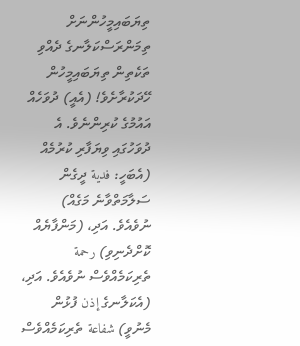ތިޔަބައިމީހުންނަށް ތިމަންރަސްކަލާނގެ ދެއްވި ތަކެތިން ތިޔަބައިމީހުން ހޭދަކުރާށެވެ! (އެއީ) ދުވަހެއް އައުމުގެ ކުރިންނެވެ. އެ ދުވަހުގައި ވިޔަފާރި ކުރުމެއް (އެބަހީ: فدية ދީގެން ސަލާމަތްވާނެ މަގެއް) ނުވެއެވެ. އަދި، (މަންފާޔެއް ކޮށްދެނިވި) رحمة ތެރިކަމެއްވެސް ނުވެއެވެ. އަދި، (އެކަލާނގެ إذن ފުޅުން މެނުވީ) شفاعة ތެރިކަމެއްވެސް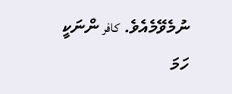ނުމެވޭމެއެވެ. كافر ންނަކީ ހަމަ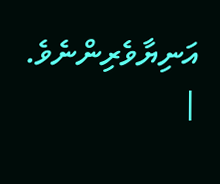އަނިޔާވެރިންނެވެ. |